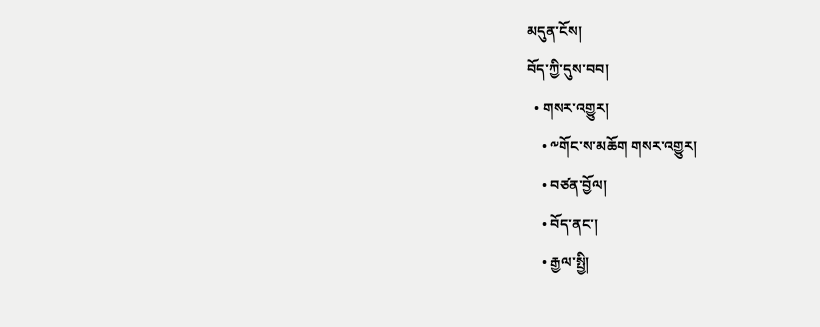མདུན་ངོས།
བོད་ཀྱི་དུས་བབ།
  • གསར་འགྱུར།
    • ༸གོང་ས་མཆོག གསར་འགྱུར།
    • བཙན་བྱོལ།
    • བོད་ནང་།
    • རྒྱལ་སྤྱི།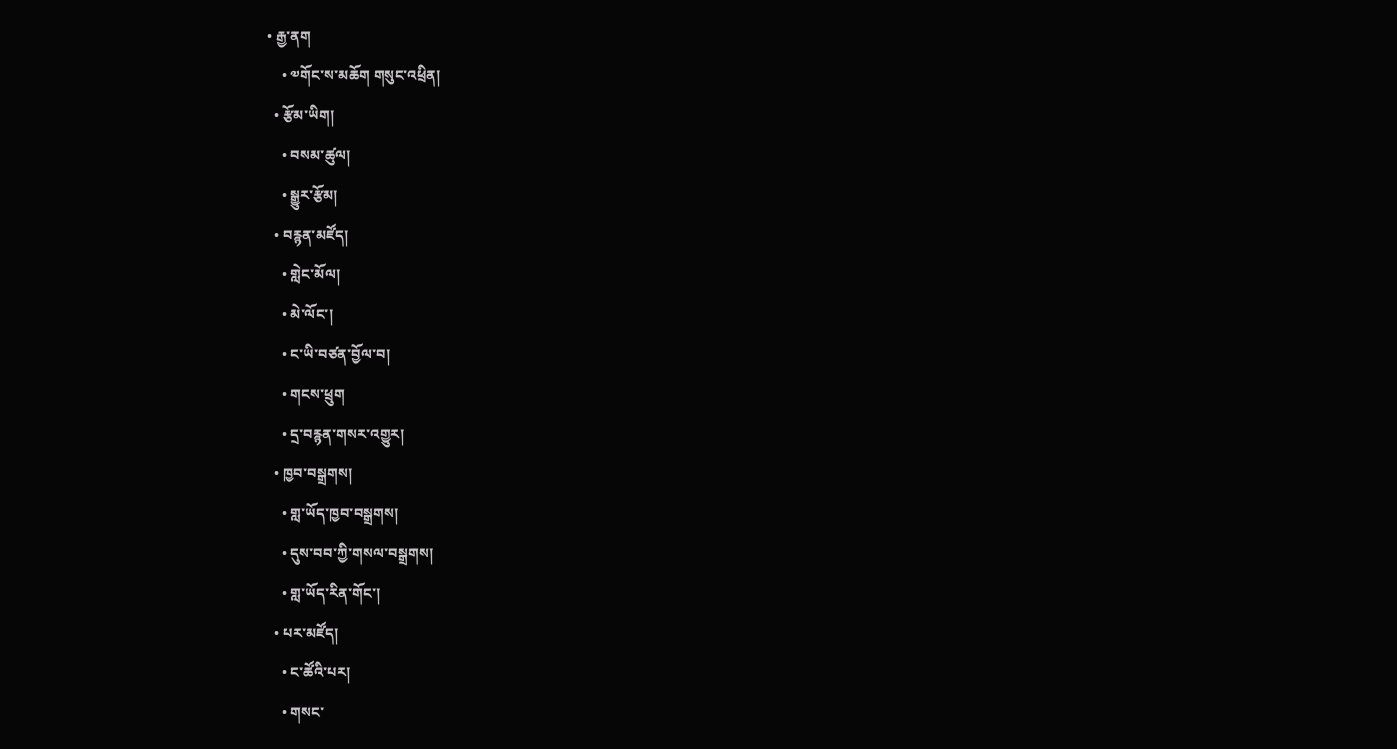• རྒྱ་ནག
    • ༧གོང་ས་མཆོག གསུང་འཕྲིན།
  • རྩོམ་ཡིག།
    • བསམ་ཚུལ།
    • སྒྱུར་རྩོམ།
  • བརྙན་མཛོད།
    • གླེང་མོལ།
    • མེ་ལོང་།
    • ང་ཡི་བཙན་བྱོལ་བ།
    • གངས་ཕྲུག
    • དྲ་བརྙན་གསར་འགྱུར།
  • ཁྱབ་བསྒྲགས།
    • གླ་ཡོད་ཁྱབ་བསྒྲགས།
    • དུས་བབ་ཀྱི་གསལ་བསྒྲགས།
    • གླ་ཡོད་རིན་གོང་།
  • པར་མཛོད།
    • ང་ཚོའི་པར།
    • གསང་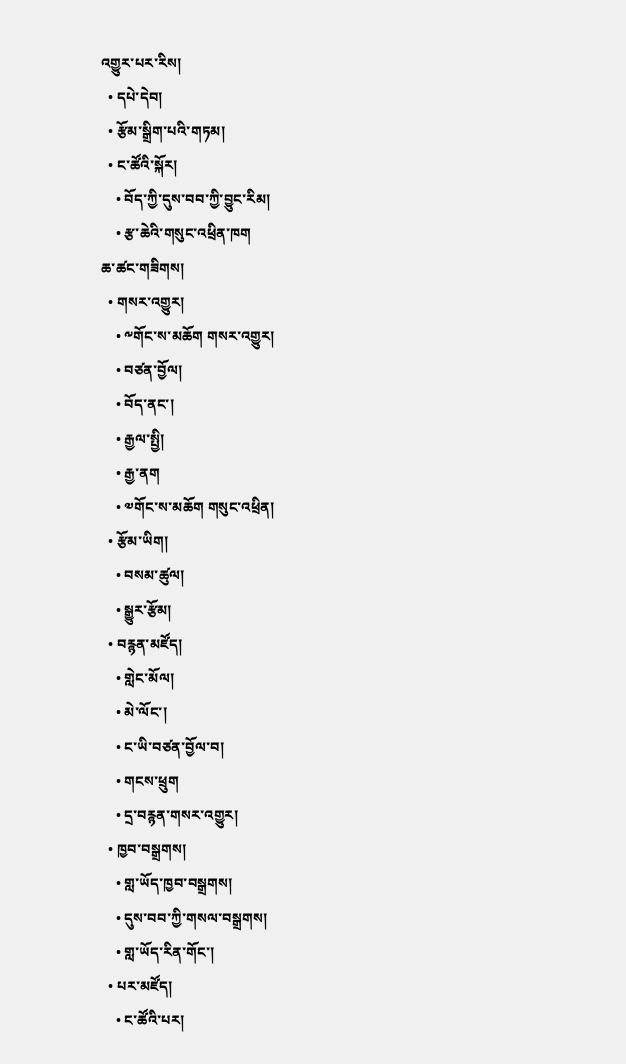འགྱུར་པར་རིས།
  • དཔེ་དེབ།
  • རྩོམ་སྒྲིག་པའི་གཏམ།
  • ང་ཚོའི་སྐོར།
    • བོད་ཀྱི་དུས་བབ་ཀྱི་བྱུང་རིམ།
    • རྩ་ཆེའི་གསུང་འཕྲིན་ཁག
ཆ་ཚང་གཟིགས།
  • གསར་འགྱུར།
    • ༸གོང་ས་མཆོག གསར་འགྱུར།
    • བཙན་བྱོལ།
    • བོད་ནང་།
    • རྒྱལ་སྤྱི།
    • རྒྱ་ནག
    • ༧གོང་ས་མཆོག གསུང་འཕྲིན།
  • རྩོམ་ཡིག།
    • བསམ་ཚུལ།
    • སྒྱུར་རྩོམ།
  • བརྙན་མཛོད།
    • གླེང་མོལ།
    • མེ་ལོང་།
    • ང་ཡི་བཙན་བྱོལ་བ།
    • གངས་ཕྲུག
    • དྲ་བརྙན་གསར་འགྱུར།
  • ཁྱབ་བསྒྲགས།
    • གླ་ཡོད་ཁྱབ་བསྒྲགས།
    • དུས་བབ་ཀྱི་གསལ་བསྒྲགས།
    • གླ་ཡོད་རིན་གོང་།
  • པར་མཛོད།
    • ང་ཚོའི་པར།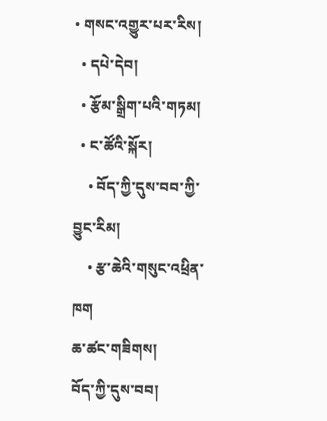• གསང་འགྱུར་པར་རིས།
  • དཔེ་དེབ།
  • རྩོམ་སྒྲིག་པའི་གཏམ།
  • ང་ཚོའི་སྐོར།
    • བོད་ཀྱི་དུས་བབ་ཀྱི་བྱུང་རིམ།
    • རྩ་ཆེའི་གསུང་འཕྲིན་ཁག
ཆ་ཚང་གཟིགས།
བོད་ཀྱི་དུས་བབ།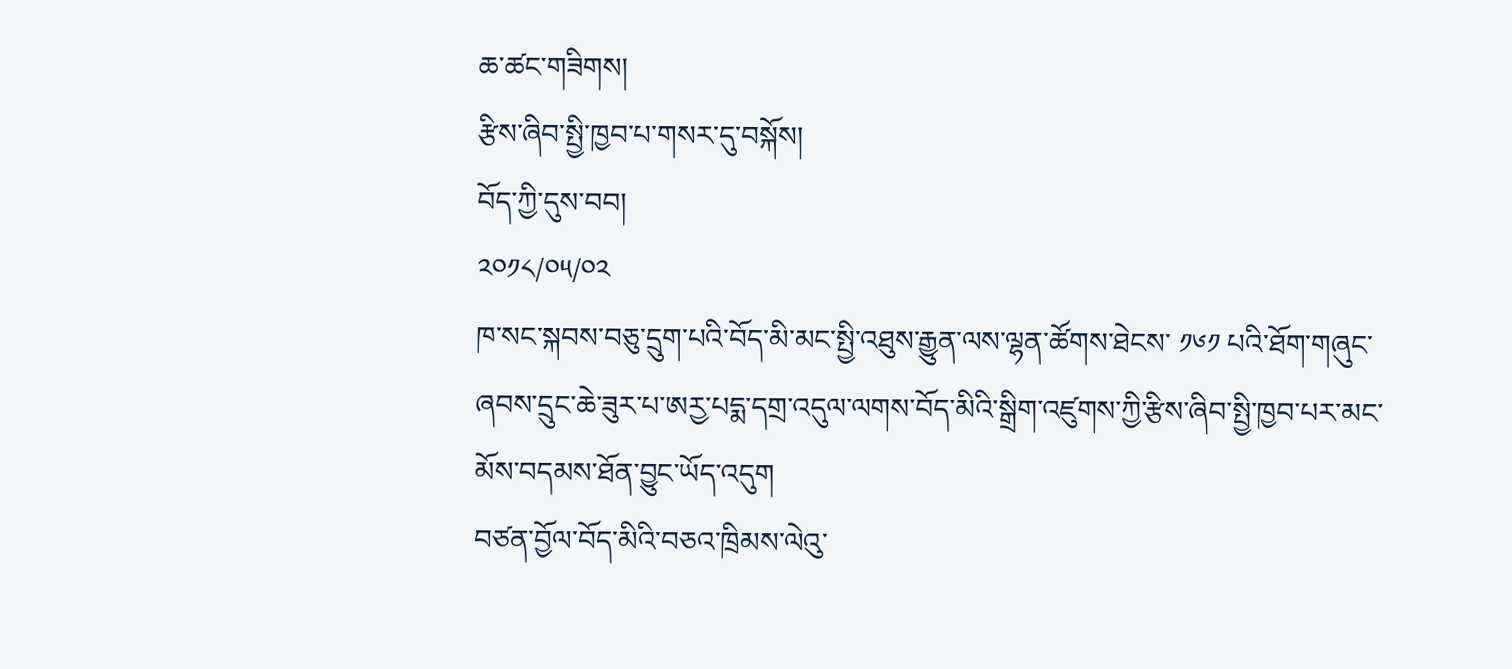ཆ་ཚང་གཟིགས།
རྩིས་ཞིབ་སྤྱི་ཁྱབ་པ་གསར་དུ་བསྐོས།
བོད་ཀྱི་དུས་བབ།
༢༠༡༨/༠༥/༠༢
ཁ་སང་སྐབས་བཅུ་དྲུག་པའི་བོད་མི་མང་སྤྱི་འཐུས་རྒྱུན་ལས་ལྷན་ཚོགས་ཐེངས་ ༡༦༡ པའི་ཐོག་གཞུང་ཞབས་དྲུང་ཆེ་ཟུར་པ་ཨརྱ་པདྨ་དགྲ་འདུལ་ལགས་བོད་མིའི་སྒྲིག་འཛུགས་ཀྱི་རྩིས་ཞིབ་སྤྱི་ཁྱབ་པར་མང་མོས་བདམས་ཐོན་བྱུང་ཡོད་འདུག
བཙན་བྱོལ་བོད་མིའི་བཅའ་ཁྲིམས་ལེའུ་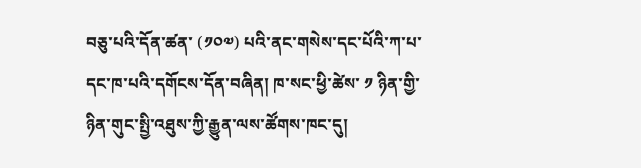བཅུ་པའི་དོན་ཚན་ (༡༠༧) པའི་ནང་གསེས་དང་པོའི་ཀ་པ་དང་ཁ་པའི་དགོངས་དོན་བཞིན། ཁ་སང་ཕྱི་ཚེས་ ༡ ཉིན་གྱི་ཉིན་གུང་སྤྱི་འཐུས་ཀྱི་རྒྱུན་ལས་ཚོགས་ཁང་དུ།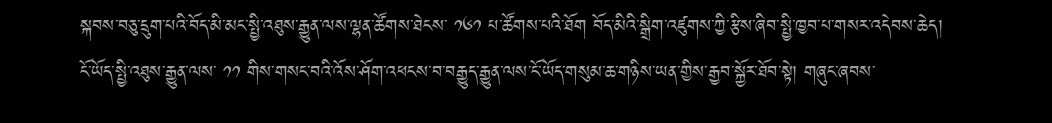སྐབས་བཅུ་དྲུག་པའི་བོད་མི་མང་སྤྱི་འཐུས་རྒྱུན་ལས་ལྷན་ཚོགས་ཐེངས་ ༡༦༡ པ་ཚོགས་པའི་ཐོག བོད་མིའི་སྒྲིག་འཛུགས་ཀྱི་རྩིས་ཞིབ་སྤྱི་ཁྱབ་པ་གསར་འདེབས་ཆེད། ངོ་ཡོད་སྤྱི་འཐུས་རྒྱུན་ལས་ ༡༡ གིས་གསང་བའི་འོས་ཤོག་འཕངས་བ་བརྒྱུད་རྒྱུན་ལས་ངོ་ཡོད་གསུམ་ཆ་གཉིས་ཡན་གྱིས་རྒྱབ་སྐྱོར་ཐོབ་སྟེ། གཞུང་ཞབས་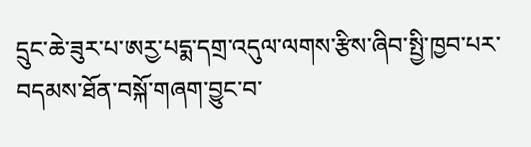དྲུང་ཆེ་ཟུར་པ་ཨརྱ་པདྨ་དགྲ་འདུལ་ལགས་རྩིས་ཞིབ་སྤྱི་ཁྱབ་པར་བདམས་ཐོན་བསྐོ་གཞག་བྱུང་བ་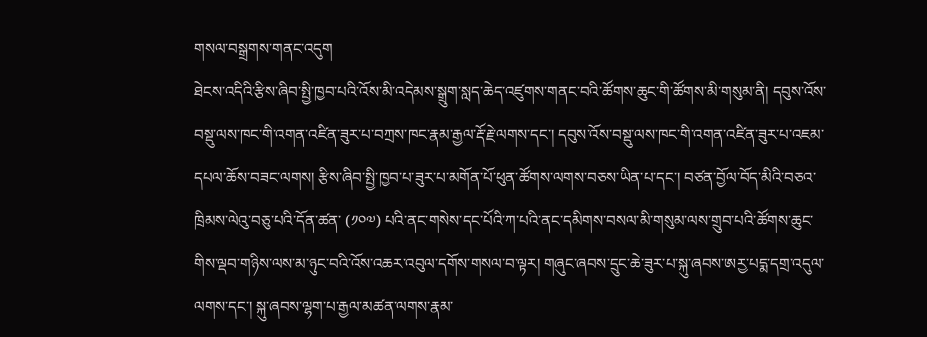གསལ་བསྒྲགས་གནང་འདུག
ཐེངས་འདིའི་རྩིས་ཞིབ་སྤྱི་ཁྱབ་པའི་འོས་མི་འདེམས་སྒྲུག་སླད་ཆེད་འཛུགས་གནང་བའི་ཚོགས་ཆུང་གི་ཚོགས་མི་གསུམ་ནི། དབུས་འོས་བསྡུ་ལས་ཁང་གི་འགན་འཛིན་ཟུར་པ་བཀྲས་ཁང་རྣམ་རྒྱལ་རྡོ་རྗེ་ལགས་དང་། དབུས་འོས་བསྡུ་ལས་ཁང་གི་འགན་འཛིན་ཟུར་པ་འཇམ་དཔལ་ཆོས་བཟང་ལགས། རྩིས་ཞིབ་སྤྱི་ཁྱབ་པ་ཟུར་པ་མགོན་པོ་ཕུན་ཚོགས་ལགས་བཅས་ཡིན་པ་དང་། བཙན་བྱོལ་བོད་མིའི་བཅའ་ཁྲིམས་ལེའུ་བཅུ་པའི་དོན་ཚན་ (༡༠༧) པའི་ནང་གསེས་དང་པོའི་ཀ་པའི་ནང་དམིགས་བསལ་མི་གསུམ་ལས་གྲུབ་པའི་ཚོགས་ཆུང་གིས་ལྡབ་གཉིས་ལས་མ་ཉུང་བའི་འོས་འཆར་འབུལ་དགོས་གསལ་བ་ལྟར། གཞུང་ཞབས་དྲུང་ཆེ་ཟུར་པ་སྐུ་ཞབས་ཨརྱ་པདྨ་དགྲ་འདུལ་ལགས་དང་། སྐུ་ཞབས་ལྷག་པ་རྒྱལ་མཚན་ལགས་རྣམ་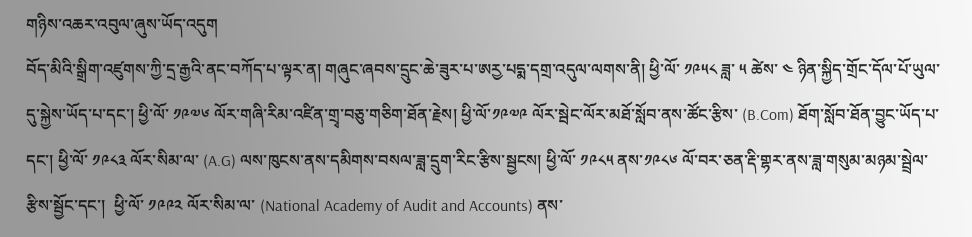གཉིས་འཆར་འབུལ་ཞུས་ཡོད་འདུག
བོད་མིའི་སྒྲིག་འཛུགས་ཀྱི་དྲ་རྒྱའི་ནང་བཀོད་པ་ལྟར་ན། གཞུང་ཞབས་དྲུང་ཆེ་ཟུར་པ་ཨརྱ་པདྨ་དགྲ་འདུལ་ལགས་ནི། ཕྱི་ལོ་ ༡༩༥༨ ཟླ་ ༥ ཚེས་ ༤ ཉིན་སྐྱིད་གྲོང་དོལ་པོ་ཡུལ་དུ་སྐྱེས་ཡོད་པ་དང་། ཕྱི་ལོ་ ༡༩༧༦ ལོར་གཞི་རིམ་འཛིན་གྲྭ་བཅུ་གཅིག་ཐོན་རྗེས། ཕྱི་ལོ་༡༩༧༩ ལོར་སྦེང་ལོར་མཐོ་སློབ་ནས་ཚོང་རྩིས་ (B.Com) ཐོག་སློབ་ཐོན་བྱུང་ཡོད་པ་དང་། ཕྱི་ལོ་ ༡༩༨༣ ལོར་སིམ་ལ་ (A.G) ལས་ཁུངས་ནས་དམིགས་བསལ་ཟླ་དྲུག་རིང་རྩིས་སྦྱངས། ཕྱི་ལོ་ ༡༩༨༥ ནས་༡༩༨༦ ལོ་བར་ཅན་རྡི་གྷར་ནས་ཟླ་གསུམ་མཉམ་སྦྲེལ་རྩིས་སྦྱོང་དང་།  ཕྱི་ལོ་ ༡༩༩༢ ལོར་སིམ་ལ་ (National Academy of Audit and Accounts) ནས་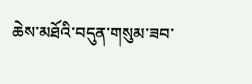ཆེས་མཐོའི་བདུན་གསུམ་ཟབ་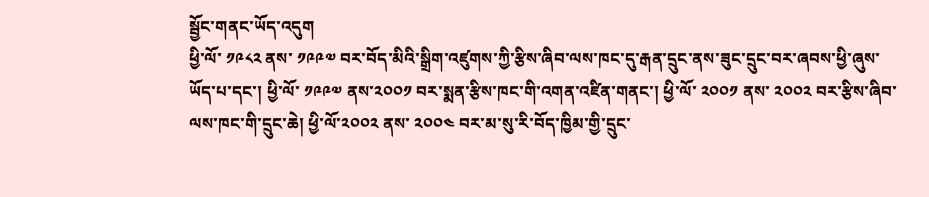སྦྱོང་གནང་ཡོད་འདུག
ཕྱི་ལོ་ ༡༩༨༢ ནས་ ༡༩༩༧ བར་བོད་མིའི་སྒྲིག་འཛུགས་ཀྱི་རྩིས་ཞིབ་ལས་ཁང་དུ་རྒན་དྲུང་ནས་ཟུང་དྲུང་བར་ཞབས་ཕྱི་ཞུས་ཡོད་པ་དང་། ཕྱི་ལོ་ ༡༩༩༧ ནས་༢༠༠༡ བར་སྨན་རྩིས་ཁང་གི་འགན་འཛིན་གནང་། ཕྱི་ལོ་ ༢༠༠༡ ནས་ ༢༠༠༢ བར་རྩིས་ཞིབ་ལས་ཁང་གི་དྲུང་ཆེ། ཕྱི་ལོ་༢༠༠༢ ནས་ ༢༠༠༤ བར་མ་སུ་རི་བོད་ཁྱིམ་གྱི་དྲུང་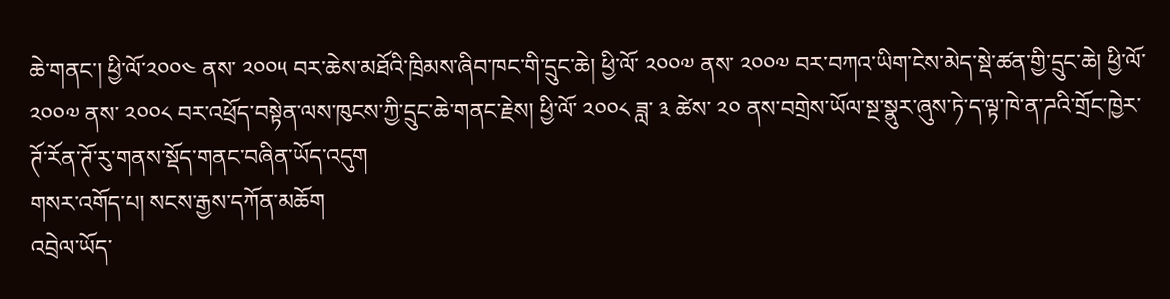ཆེ་གནང་། ཕྱི་ལོ་༢༠༠༤ ནས་ ༢༠༠༥ བར་ཆེས་མཐོའི་ཁྲིམས་ཞིབ་ཁང་གི་དྲུང་ཆེ། ཕྱི་ལོ་ ༢༠༠༧ ནས་ ༢༠༠༧ བར་བཀའ་ཡིག་ངེས་མེད་སྡེ་ཚན་གྱི་དྲུང་ཆེ། ཕྱི་ལོ་ ༢༠༠༧ ནས་ ༢༠༠༨ བར་འཕྲོད་བསྟེན་ལས་ཁུངས་ཀྱི་དྲུང་ཆེ་གནང་རྗེས། ཕྱི་ལོ་ ༢༠༠༨ ཟླ་ ༣ ཚེས་ ༢༠ ནས་བགྲེས་ཡོལ་སྔ་སྣུར་ཞུས་ཏེ་ད་ལྟ་ཁེ་ན་ཌའི་གྲོང་ཁྱེར་ཊོ་རོན་ཊོ་རུ་གནས་སྡོད་གནང་བཞིན་ཡོད་འདུག
གསར་འགོད་པ། སངས་རྒྱས་དཀོན་མཆོག
འབྲེལ་ཡོད་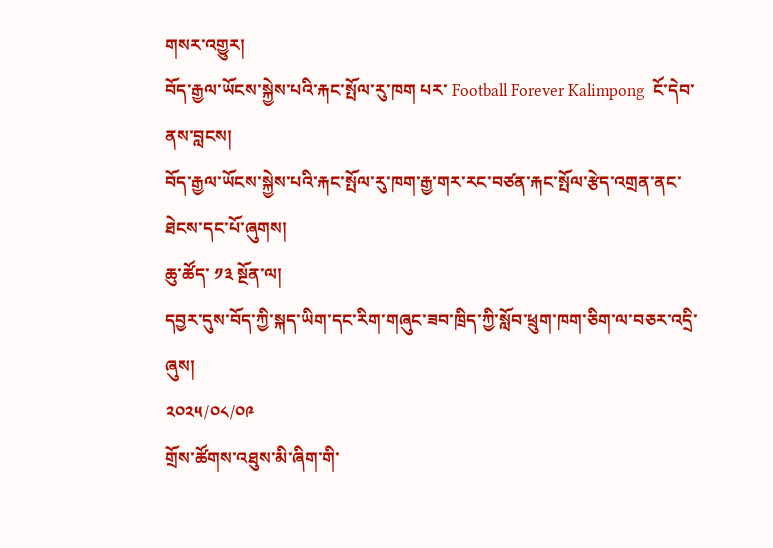གསར་འགྱུར།
བོད་རྒྱལ་ཡོངས་སྐྱེས་པའི་རྐང་སྤོལ་རུ་ཁག པར་ Football Forever Kalimpong  ངོ་དེབ་ནས་བླངས།
བོད་རྒྱལ་ཡོངས་སྐྱེས་པའི་རྐང་སྤོལ་རུ་ཁག་རྒྱ་གར་རང་བཙན་རྐང་སྤོལ་རྩེད་འགྲན་ནང་ཐེངས་དང་པོ་ཞུགས།
ཆུ་ཚོད་ ༡༣ སྔོན་ལ།
དབྱར་དུས་བོད་ཀྱི་སྐད་ཡིག་དང་རིག་གཞུང་ཟབ་ཁྲིད་ཀྱི་སློབ་ཕྲུག་ཁག་ཅིག་ལ་བཅར་འདྲི་ཞུས།
༢༠༢༥/༠༨/༠༩
གྲོས་ཚོགས་འཐུས་མི་ཞིག་གི་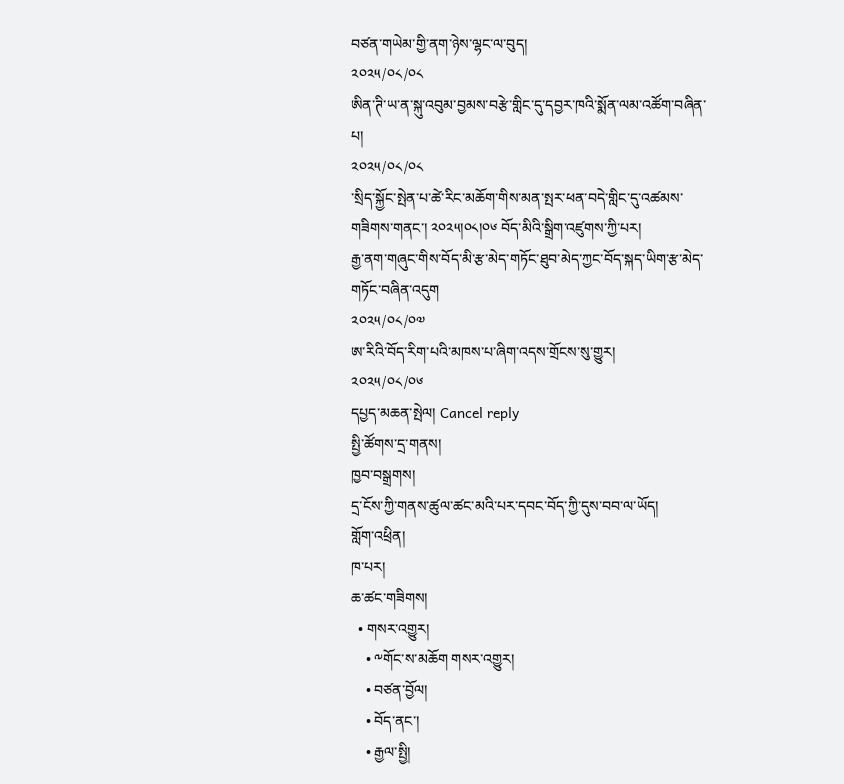བཙན་གཡེམ་གྱི་ནག་ཉེས་ལྷང་ལ་བུད།
༢༠༢༥/༠༨/༠༨
ཨིན་ཊི་ཡ་ན་སྐུ་འབུམ་བྱམས་བརྩེ་གླིང་དུ་དབྱར་ཁའི་སྨོན་ལམ་འཚོག་བཞིན་པ།
༢༠༢༥/༠༨/༠༨
་སྲིད་སྐྱོང་སྤེན་པ་ཚེ་རིང་མཆོག་གིས་མན་སྤར་ཕན་བདེ་གླིང་དུ་འཚམས་གཟིགས་གནང་། ༢༠༢༥།༠༨།༠༦ བོད་མིའི་སྒྲིག་འཛུགས་ཀྱི་པར།
རྒྱ་ནག་གཞུང་གིས་བོད་མི་རྩ་མེད་གཏོང་ཐུབ་མེད་ཀྱང་བོད་སྐད་ཡིག་རྩ་མེད་གཏོང་བཞིན་འདུག
༢༠༢༥/༠༨/༠༧
ཨ་རིའི་བོད་རིག་པའི་མཁས་པ་ཞིག་འདས་གྲོངས་སུ་གྱུར།
༢༠༢༥/༠༨/༠༦
དཔྱད་མཆན་སྤེལ། Cancel reply
སྤྱི་ཚོགས་དྲ་གནས།
ཁྱབ་བསྒྲགས།
དྲ་ངོས་ཀྱི་གནས་ཚུལ་ཚང་མའི་པར་དབང་བོད་ཀྱི་དུས་བབ་ལ་ཡོད།
གློག་འཕྲིན།
ཁ་པར།
ཆ་ཚང་གཟིགས།
  • གསར་འགྱུར།
    • ༸གོང་ས་མཆོག གསར་འགྱུར།
    • བཙན་བྱོལ།
    • བོད་ནང་།
    • རྒྱལ་སྤྱི།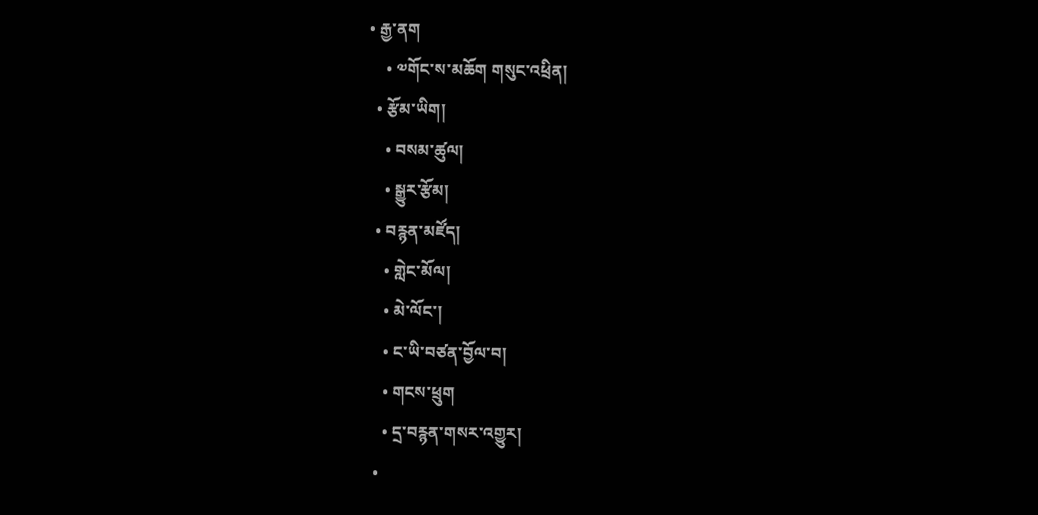• རྒྱ་ནག
    • ༧གོང་ས་མཆོག གསུང་འཕྲིན།
  • རྩོམ་ཡིག།
    • བསམ་ཚུལ།
    • སྒྱུར་རྩོམ།
  • བརྙན་མཛོད།
    • གླེང་མོལ།
    • མེ་ལོང་།
    • ང་ཡི་བཙན་བྱོལ་བ།
    • གངས་ཕྲུག
    • དྲ་བརྙན་གསར་འགྱུར།
  •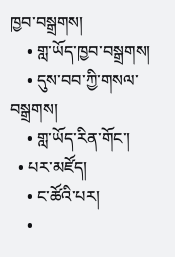ཁྱབ་བསྒྲགས།
    • གླ་ཡོད་ཁྱབ་བསྒྲགས།
    • དུས་བབ་ཀྱི་གསལ་བསྒྲགས།
    • གླ་ཡོད་རིན་གོང་།
  • པར་མཛོད།
    • ང་ཚོའི་པར།
    •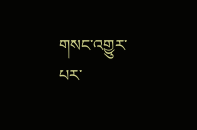གསང་འགྱུར་པར་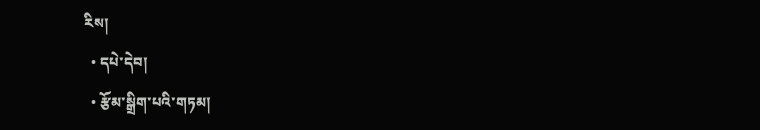རིས།
  • དཔེ་དེབ།
  • རྩོམ་སྒྲིག་པའི་གཏམ།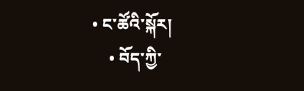• ང་ཚོའི་སྐོར།
    • བོད་ཀྱི་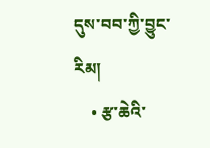དུས་བབ་ཀྱི་བྱུང་རིམ།
    • རྩ་ཆེའི་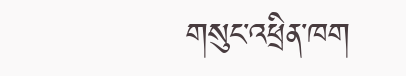གསུང་འཕྲིན་ཁག